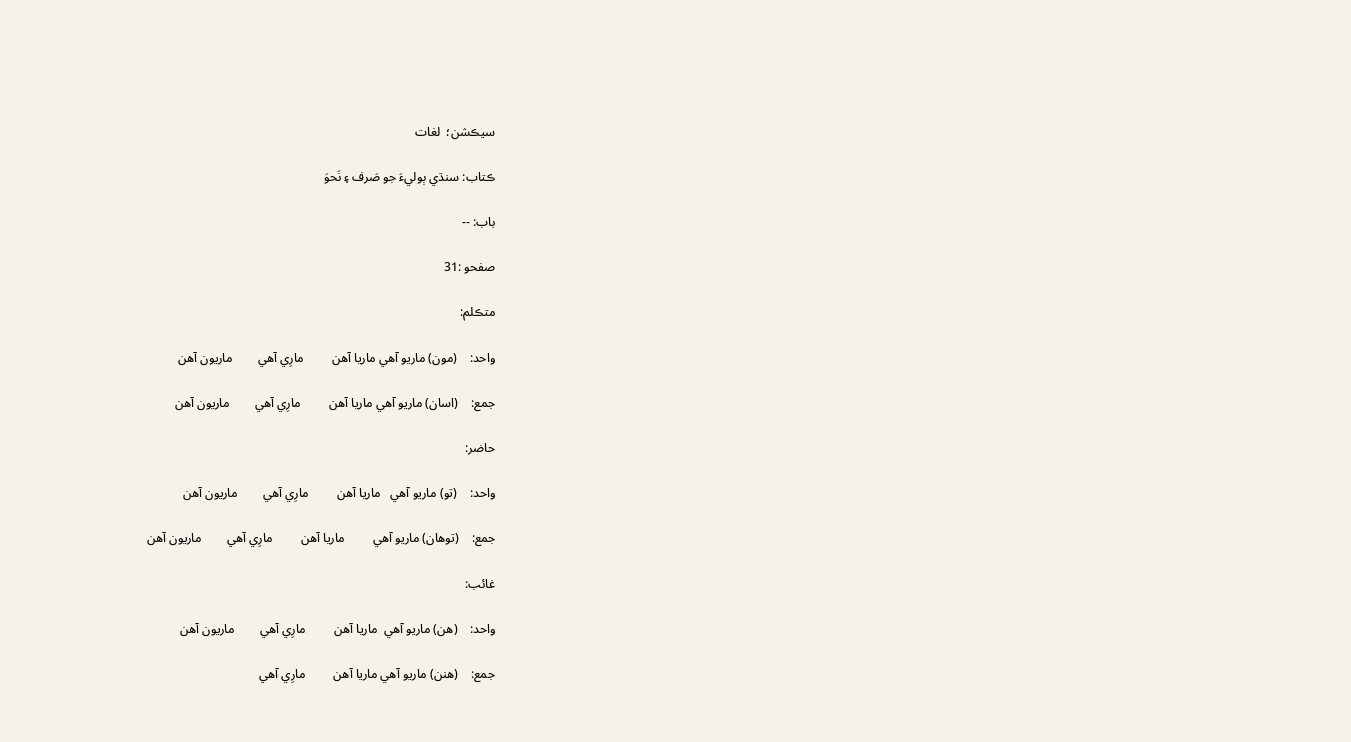سيڪشن؛  لغات

ڪتاب: سنڌي ٻوليءَ جو صَرف ۽ نَحوَ

باب: --

صفحو :31

متڪلم:

واحد:    (مون) ماريو آهي ماريا آهن         مارِي آهي        ماريون آهن

جمع:    (اسان) ماريو آهي ماريا آهن         مارِي آهي        ماريون آهن

حاضر:

واحد:    (تو) ماريو آهي   ماريا آهن         مارِي آهي        ماريون آهن

جمع:    (توهان) ماريو آهي         ماريا آهن         مارِي آهي        ماريون آهن

غائب:

واحد:    (هن) ماريو آهي  ماريا آهن         مارِي آهي        ماريون آهن

جمع:    (هنن) ماريو آهي ماريا آهن         مارِي آهي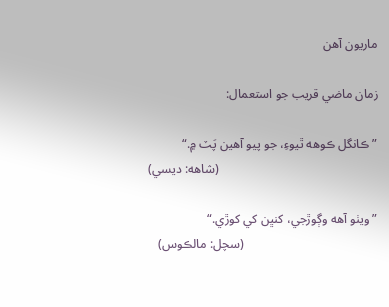ماريون آهن

زمان ماضي قريب جو استعمال:

”ڪانگل ڪوهه ٿيوءِ، جو پيو آهين پَٽ ۾.“
                                                   (شاهه: ديسي)

”ويٺو آهه وڳوڙجي، کنڀن کي کوڙي.“
                                           (سچل: مالڪوس)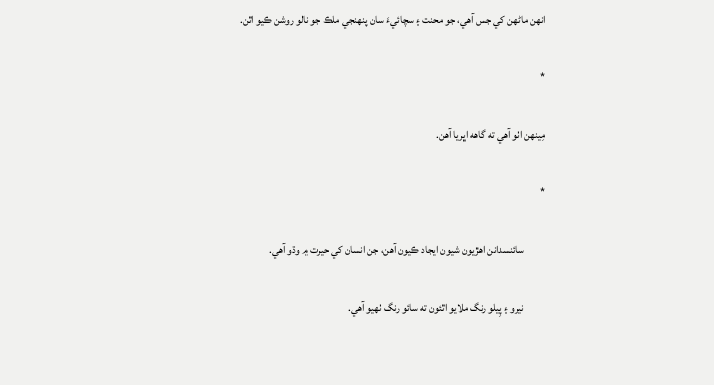انهن ماڻهن کي جس آهي، جو محنت ۽ سچائيءَ سان پنهنجي ملڪ جو نالو روشن ڪيو اٿن.

*

مِينهن اٺو آهي ته گاهه اڀريا آهن.

*

          سائنسدانن اهڙيون شيون ايجاد ڪيون آهن، جن انسان کي حيرت ۾ وڌو آهي.

          نيرو ۽ پِيلو رنگ ملايو اٿئون ته سائو رنگ ٺهيو آهي.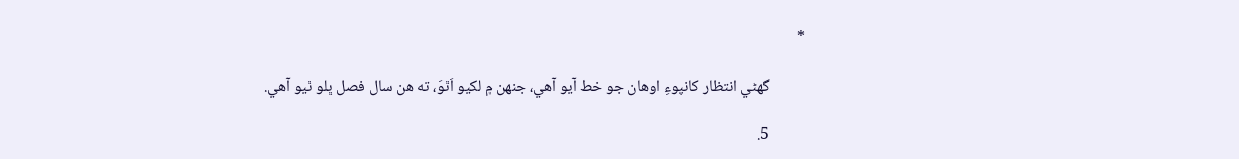*

          گهڻي انتظار کانپوءِ اوهان جو خط آيو آهي، جنهن ۾ لکيو اَٿوَ، ته هن سال فصل ڀلو ٿيو آهي.

          5.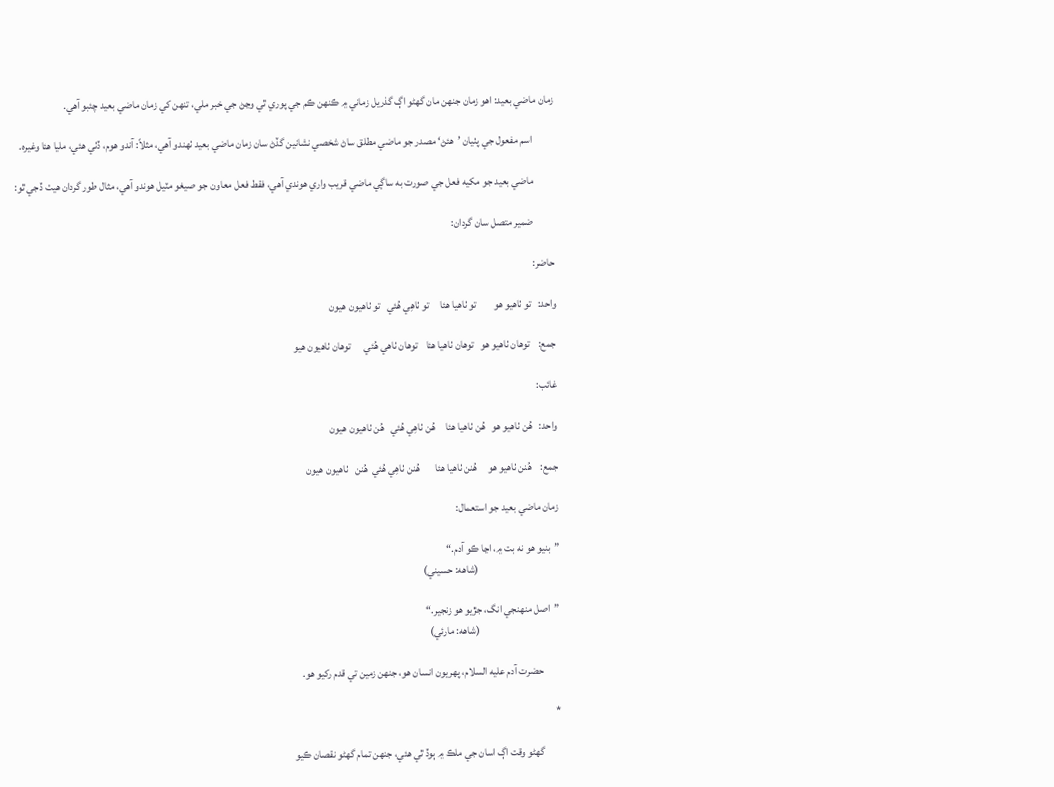زمان ماضي بعيد: اهو زمان جنهن مان گهڻو اڳ گذريل زماني ۾ ڪنهن ڪم جي پوري ٿي وڃڻ جي خبر ملي، تنهن کي زمان ماضي بعيد چئبو آهي.

          اسم مفعول جي پٺيان ’هئڻ‘ مصدر جو ماضي مطلق ساڻ شخصي نشانين گڏڻ سان زمان ماضي بعيد ٺهندو آهي، مثلاً: آندو هوم، ڏٺي هئي، مليا هئا وغيره.

          ماضي بعيد جو مکيه فعل جي صورت به ساڳي ماضي قريب واري هوندي آهي، فقط فعل معاون جو صيغو مٽيل هوندو آهي، مثال طور گردان هيٺ ڏجي ٿو:

          ضمير متصل سان گردان:

حاضر:

واحد:   تو ٺاهيو هو        تو ٺاهيا هئا     تو ٺاهِي هُئي   تو ٺاهيون هيون

جمع:    توهان ٺاهيو هو   توهان ٺاهيا هئا    توهان ٺاهي هُئي      توهان ٺاهيون هيو

غائب:

واحد:   هُن ٺاهيو هو   هُن ٺاهيا هئا     هُن ٺاهِي هُئي   هُن ٺاهيون هيون

جمع:    هُنن ٺاهيو هو     هُنن ٺاهيا هئا       هُنن ٺاهِي هُئي  هُنن   ٺاهيون هيون

زمان ماضي بعيد جو استعمال:

”بنيو هو نه بت ۾، اڃا ڪو آدم.“
                                      (شاهه: حسيني)

”اصل منهنجي انگ، جڙيو هو زنجير.“
                                      (شاهه: مارئي)

        حضرت آدم عليه السلام، پهريون انسان هو، جنهن زمين تي قدم رکيو هو.

*

        گهڻو وقت اڳ اسان جي ملڪ ۾ ٻوڏ ٿي هئي، جنهن تمام گهڻو نقصان ڪيو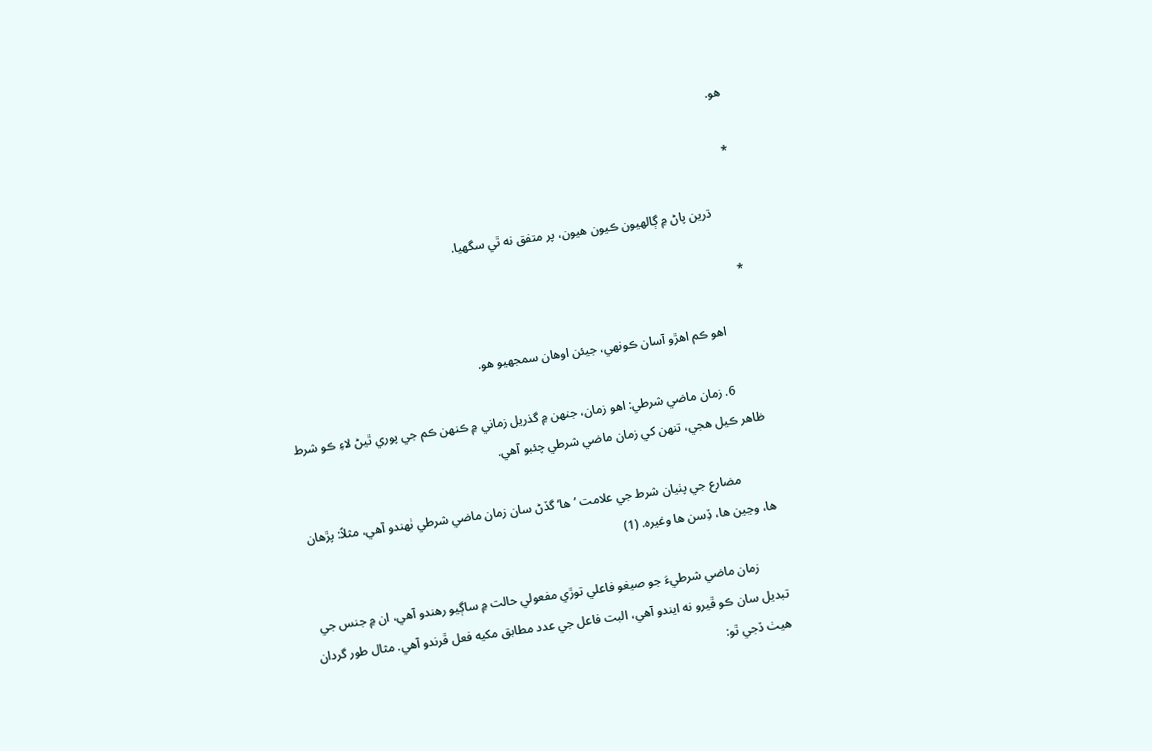هو.

*

        ڌرين پاڻ ۾ ڳالهيون ڪيون هيون، پر متفق نه ٿي سگهيا.

*

        اهو ڪم اهڙو آسان ڪونهي، جيئن اوهان سمجهيو هو.

        6. زمان ماضي شرطي: اهو زمان، جنهن ۾ گذريل زماني ۾ ڪنهن ڪم جي پوري ٿيڻ لاءِ ڪو شرط ظاهر ڪيل هجي، تنهن کي زمان ماضي شرطي چئبو آهي.

          مضارع جي پٺيان شرط جي علامت ’ها‘ گڏڻ سان زمان ماضي شرطي ٺهندو آهي، مثلاً: پڙهان ها، وڃين ها، ڏِسن ها وغيره. (1)

        زمان ماضي شرطيءَ جو صيغو فاعلي توڙي مفعولي حالت ۾ ساڳيو رهندو آهي، ان ۾ جنس جي تبديل سان ڪو ڦيرو نه ايندو آهي، البت فاعل جي عدد مطابق مکيه فعل ڦرندو آهي. مثال طور گردان هيٺ ڏجي ٿو: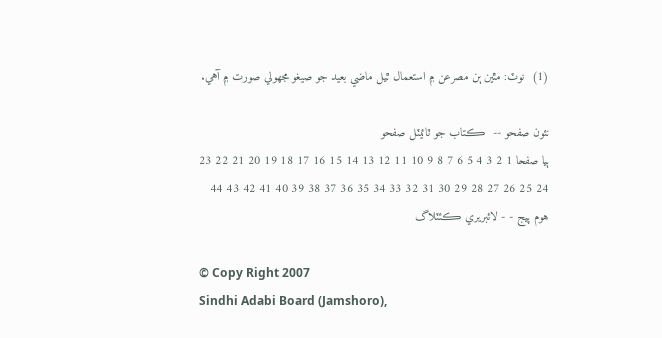(1)  نوٽ: مٿين ٻن مصرعن ۾ استعمال ٿيل ماضي بعيد جو صيغو مجهولي صورت ۾ آهي.

نئون صفحو --  ڪتاب جو ٽائيٽل صفحو
ٻيا صفحا 1 2 3 4 5 6 7 8 9 10 11 12 13 14 15 16 17 18 19 20 21 22 23 24 25 26 27 28 29 30 31 32 33 34 35 36 37 38 39 40 41 42 43 44
هوم پيج - - لائبريري ڪئٽلاگ

© Copy Right 2007
Sindhi Adabi Board (Jamshoro),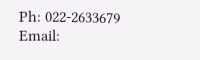Ph: 022-2633679 Email: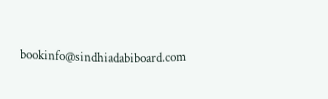bookinfo@sindhiadabiboard.com